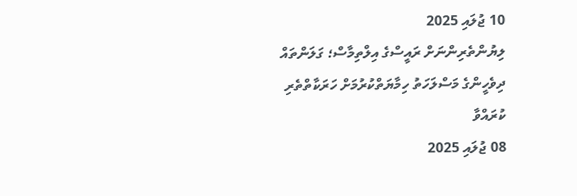10 ޖުލައި 2025
ލިޔުންތެރިންނަށް ރައީސްގެ އިލްތިމާސް؛ ގަލަންތައް ދިވެހީންގެ މަސްލަހަތު ހިމާޔަތްކުރުމަށް ހަރަކާތްތެރި ކުރައްވާ
08 ޖުލައި 2025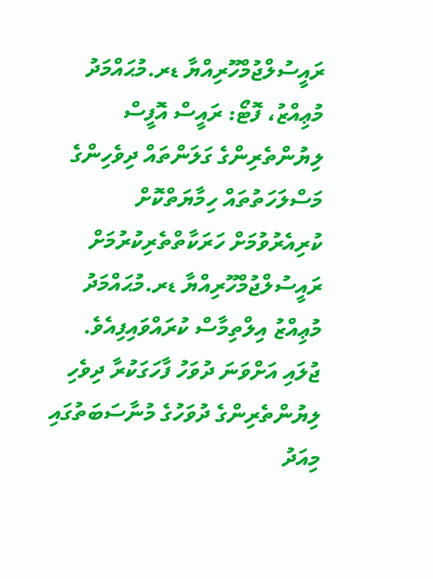ރައީސުލްޖުމްހޫރިއްޔާ ޑރ.މުޙައްމަދު މުޢިއްޒު، ފޮޓޯ: ރައީސް އޮފީސް
ލިޔުންތެރިންގެ ގަލަންތައް ދިވެހިންގެ މަސްލަހަތުތައް ހިމާޔަތްކޮށް ކުރިއެރުވުމަށް ހަރަކާތްތެރިކުރުމަށް ރައީސުލްޖުމްހޫރިއްޔާ ޑރ.މުޙައްމަދު މުޢިއްޒު އިލްތިމާސް ކުރައްވައިފިއެވެ.
ޖުލައި އަށްވަނަ ދުވަހު ފާހަގަކުރާ ދިވެހި ލިޔުންތެރިންގެ ދުވަހުގެ މުނާސަބަތުގައި މިއަދު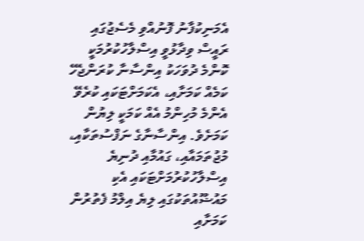އެމަނިކުފާނު ފޮނުއްވި މެސެޖުގައި ރައީސް ވިދާޅުވީ އިސްލާހުކުރުމަކީ ކޮންމެ ދުވަހަކު އިންސާނާ ކުރަންޖެހޭ ކަމެއް ކަމަށާއި، އެކަމަށްޓަކައި ކުރެވޭ އެންމެ މުހިންމު އެއް ކަމަކީ ލިޔުން ކަމަށެވެ. އިންސާނާގެ ނަފްސުތަކާއި، މުޖުތަމައާއި، ގައުމާއި ދުނިޔެ އިސްލާހުކުރުމަށްޓަކައި އެކި މައުޟޫއުތަކުގައި ލިޔެ އިލްމު ފެތުރުން ކަމަށާއި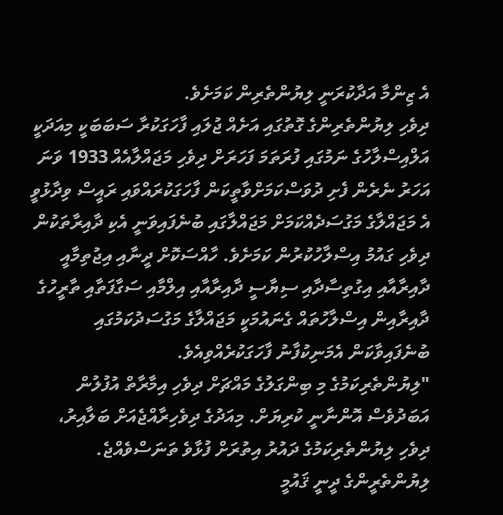އެ ޒިންމާ އަދާކުރަނީ ލިޔުންތެރިން ކަމަށެވެ.
ދިވެހި ލިޔުންތެރިންގެ ގޮތުގައި އަށެއް ޖުލައި ފާހަގަކުރާ ސަބަބަކީ މިއަދަކީ އަލްއިސްލާހުގެ ނަމުގައި ފުރަތަމަ ފަހަރަށް ދިވެހި މަޖައްލާއެއް 1933 ވަނަ އަހަރު ނެރެން ފެށި ދުވަސްކަމަށްވާތީކަން ފާހަގަކުރައްވައި ރައީސް ވިދާޅުވީ އެ މަޖައްލާގެ މަގުސަދެއްކަމަށް މަޖައްލާގައި ބުނެފައިވަނީ އެކި ދާއިރާތަކުން ދިވެހި ގައުމު އިސްލާހުކުރުން ކަމަށެވެ. ހާއްސަކޮށް ދީނާއި އިޖުތިމާއީ ދާއިރާއާއި އިގުތިސާދާއި ސިޔާސީ ދާއިރާއާއި އިލްމާއި ސަގާފަތާއި ތާރީހުގެ ދާއިރާއިން އިސްލާހުތައް ގެނައުމަކީ މަޖައްލާގެ މަގުސަދުކަމުގައި ބުނެފައިވާކަން އެމަނިކުފާނު ފާހަގަކުރެއްވިއެވެ.
"ލިޔުންތެރިކަމުގެ މި ބިންގަލުގެ މައްޗަށް ދިވެހި އިމާރާތް އުފުލުން އަބަދުވެސް އޮންނާނީ ކުރިޔަށް. މިއަދުގެ ދިވެހިރާއްޖެއަށް ބަލާއިރު، ދިވެހި ލިޔުންތެރިކަމުގެ ދައުރު އިތުރަށް ފުޅާވެ ތަނަސްވެއްޖެ. ލިޔުންތެރީންގެ ދީނީ ޤައުމީ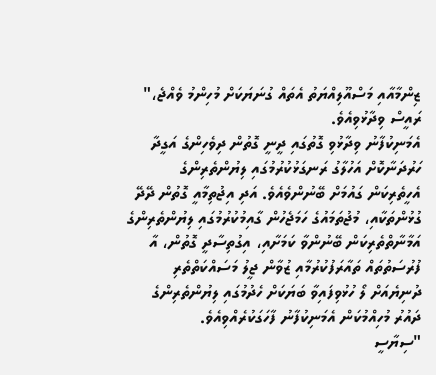ޒިންމާއާއި މަސްއޫލިއްޔަތު އެތައް ގުނަޔަކަށް މުހިންމު ވެއްޖެ،" ރައީސް ވިދާޅުވިއެވެ.
އެމަނިކުފާނު ވިދާޅުވި ގޮތުގައި ދީނީ ގޮތުން ދިވެހިންގެ އަގީދާ ހަރުދަނާކޮށް އަހުލާގު ރަނގަޅުކުރުމުގައި ލިޔުންތެރިންގެ އެހީތެރިކަން ގައުމަށް ބޭނުންވެއެވެ. އަދި އިޖުތިމާއީ ގޮތުން ދޭދޭ ގުޅުންތަކާއި، މުޖުތަމައުގެ ހަމަޖެހުން ގާއިމުކުރުމުގައި ލިޔުންތެރިންގެ އަމާނާތްތެރިކަން ބޭނުންވާ ކަމަށާއި، އިގުތިސާދީ ގޮތުން، އާ ފުރުސަތުތައް ތައާރަފުކުރުމާއި ޒުވާން ޖީލު މަސައްކަތްތެރި ދުނިޔެއަށް ލޯ ހުޅުވިފައިވާ ބަޔަކަށް ހެދުމުގައި ލިޔުންތެރިންގެ ދައުރު މުހިއްމުކަން އެމަނިކުފާނު ފާހަގަކުރެއްވިއެވެ.
"ސިޔާސީ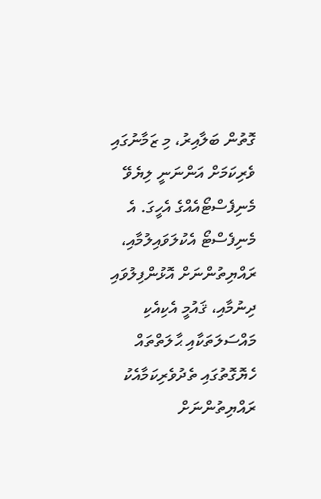ގޮތުން ބަލާއިރު، މި ޒަމާނުގައި ވެރިކަމަށް އަންނަނީ ލިޔެވޭ މެނިފެސްޓޯއެއްގެ އެހީގަ. އެ މެނިފެސްޓޯ އެކުލަވައިލުމާއި، ރައްޔިތުންނަށް އޮޅުންފިލުވައި ދިނުމާއި، ޤައުމީ އެކިއެކި މައްސަލަތަކާއި ޙާލަތްތައް ހެޔޮގޮތުގައި ތެދުވެރިކަމާއެކު ރައްޔިތުންނަށް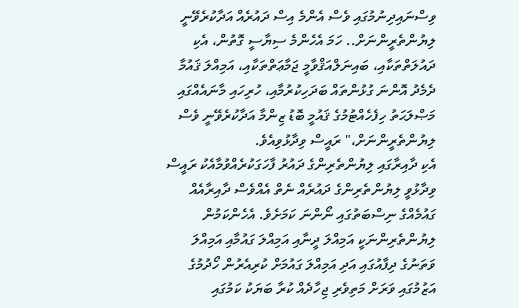ވިސްނައިދިނުމުގައި ވެސް އެންމެ އިސް ދައުރެއް އަދާކުރެވޭނީ ލިޔުންތެރީންނަށް.. ހަމަ އެހެންމެ ސިޔާސީ ގޮތުން، އެކި ދައުލަތްތަކާއި، ބައިނަލްއަޤްވާމީ ޖަމާޢަތްތަކާއި، އަމިއްލަ ޤައުމާ ދެމެދު އޮންނަ ގުޅުންތައް ބަދަހިކުރުމާއި، ހުރިހައި މާނައެއްގައި މަޞްލަޙަތު ހިފެހެއްޓުމުގެ ޤައުމީ ބޮޑު ޒިންމާ އަދާކުރެވޭނީ ވެސް ލިޔުންތެރީންނަށް،" ރައީސް ވިދާޅުވިއެވެ.
އެކި ދާއިރާގައި ލިޔުންތެރިންގެ ދައުރު ފާހަގަކުރެއްވުމާއެކު ރައީސް ވިދާޅުވީ ލިޔުންތެރިންގެ ދައުރެއް ނެތް އެއްވެސް ދާއިރާއެއް ގައުމެއްގެ ނިސްބަތުގައި ނޯންނަ ކަމަށެވެ. އެހެންކަމުން ލިޔުންތެރިންނަކީ އަމިއްލަ ދީނާއި އަމިއްލަ ގައުމާއި އަމިއްލަ ވަތަނުގެ ދިފާއުގައި އަދި އަމިއްލަ ގައުމަށް ކުރިއެރުން ހޯދުމުގެ އަޒުމުގައި ވަރަށް މަތިވެރި ޖިހާދެއް ކުރާ ބަޔަކު ކަމުގައި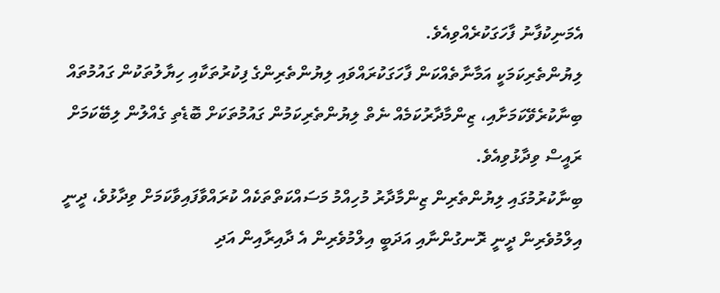އެމަނިކުފާނު ފާހަގަކުރެއްވިއެވެ.
ލިޔުންތެރިކަމަކީ އަމާނާތެއްކަން ފާހަގަކުރައްވައި ލިޔުންތެރިންގެ ފިކުރުތަކާއި ހިޔާލުތަކުން ގައުމުތައް ބިނާކުރެވޭކަމަށާއި، ޒިންމާދާރުކަމެއް ނެތް ލިޔުންތެރިކަމުން ގައުމުތަކަށް ބޮޑެތި ގެއްލުން ލިބޭކަމަށް ރައީސް ވިދާޅުވިއެވެ.
ބިނާކުރުމުގައި ލިޔުންތެރިން ޒިންމާދާރު މުހިއްމު މަސައްކަތްތަކެއް ކުރައްވާފައިވާކަމަށް ވިދާޅުވެ، ދީނީ އިލްމުވެރިން ދީނީ ރޮނގުންނާއި އަދަބީ އިލްމުވެރިން އެ ދާއިރާއިން އަދި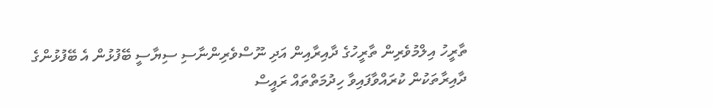ތާރީހު އިލްމުވެރިން ތާރީހުގެ ދާއިރާއިން އަދި ނޫސްވެރިންނާސި ސިޔާސީ ބޭފުޅުން އެ ބޭފުޅުންގެ ދާއިރާތަކުން ކުރައްވާފައިވާ ހިދުމަތްތައް ރައީސް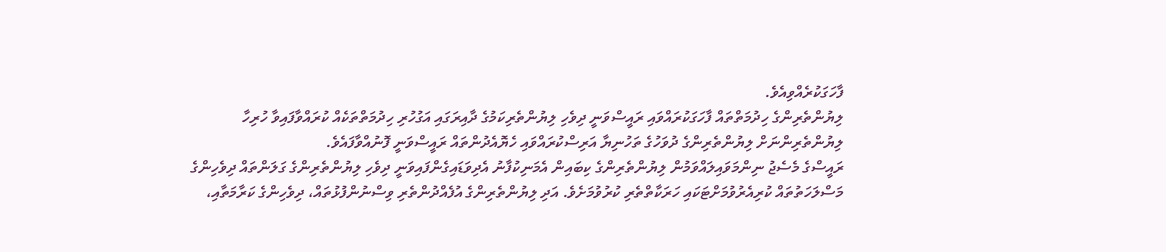ފާހަގަކުރެއްވިއެވެ.
ލިޔުންތެރިންގެ ހިދުމަތްތައް ފާހަގަކުރައްވައި ރައީސްވަނީ ދިވެހި ލިޔުންތެރިކަމުގެ ދާއިރަގައި އަގުހުރި ހިދުމަތްތަކެއް ކުރައްވާފައިވާ ހުރިހާ ލިޔުންތެރިންނަށް ލިޔުންތެރިންގެ ދުވަހުގެ ތަހުނިޔާ އަރިސްކުރައްވައި ހެޔޮއެދުންތައް ރައީސްވަނީ ފޮނުއްވާފައެވެ.
ރައީސްގެ މެސެޖު ނިންމަވައިލައްވަމުން ލިޔުންތެރިންގެ ކިބައިން އެމަނިކުފާނު އެދިވަޑައިގެންފައިވަނީ ދިވެހި ލިޔުންތެރިންގެ ގަލަންތައް ދިވެހިންގެ މަސްލަހަތުތައް ކުރިއެރުވުމަށްޓަކައި ހަރަކާތްތެރި ކުރުވުމަށެވެ. އަދި ލިޔުންތެރިންގެ އުފެއްދުންތެރި ވިސްނުންފުޅުތައް، ދިވެހިންގެ ކަރާމަތާއި،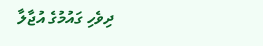ދިވެހި ގައުމުގެ އުޖާލާ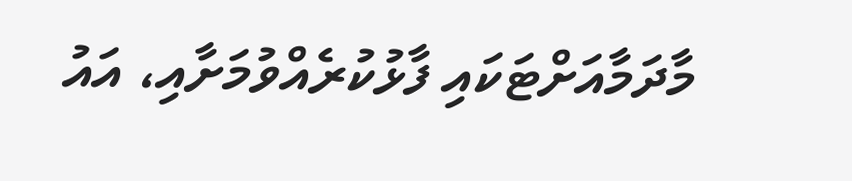މާދަމާއަށްޓަކައި ފާޅުކުރެއްވުމަށާއި، އައު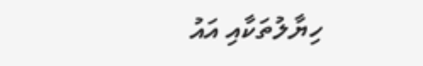ހިޔާލުތަކާއި އައު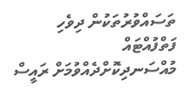ތަސައްވުރުތަކުން ދިވެހި ފަތްފުއްޓައް މުއްސަނދިކޮށްދެއްވުމަށް ރައީސް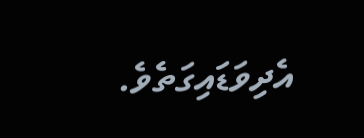އެދިވަޑައިގަތެވެ.